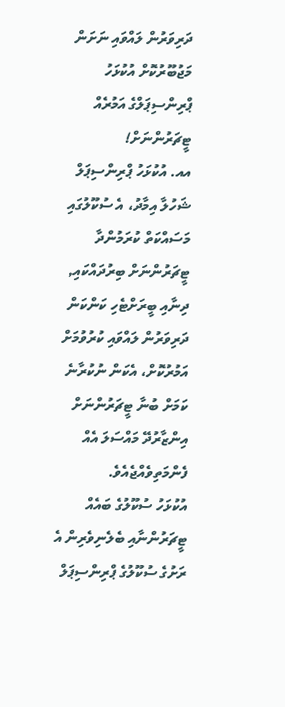ދަރިވަރުން ލައްވައި ނަށަން މަޖުބޫރުކޮށް އުކުޅަހު ޕްރިންސިޕަލްގެ އަމުރެއް ޓީޗަރުންނަށް!
އއ. އުކުޅަހު ޕްރިންސިޕަލް ޝަހުލާ އިމާދު، އެ ސުކޫލުގައި މަސައްކަތް ކުރަމުންދާ ޓީޗަރުންނަށް ބިރުދައްކައި, ދިނާއި ބީރަށްޓެހި ކަންކަން ދަރިވަރުން ލައްވައި ކުރުވުމަށް އަމުރުކޮށް، އެކަން ނުކުރާނެ ކަމަށް ބުނާ ޓީޗަރުންނަށް އިންޒާރުދޭ މައްސަލަ އެއް ފެންމަތިވެއްޖެއެވެ.
އުކުޅަހު ސުކޫލުގެ ބައެއް ޓީޗަރުންނާއި ބެލެނިވެރިން އެ ރަށުގެ ސުކޫލުގެ ޕްރިންސިޕަލް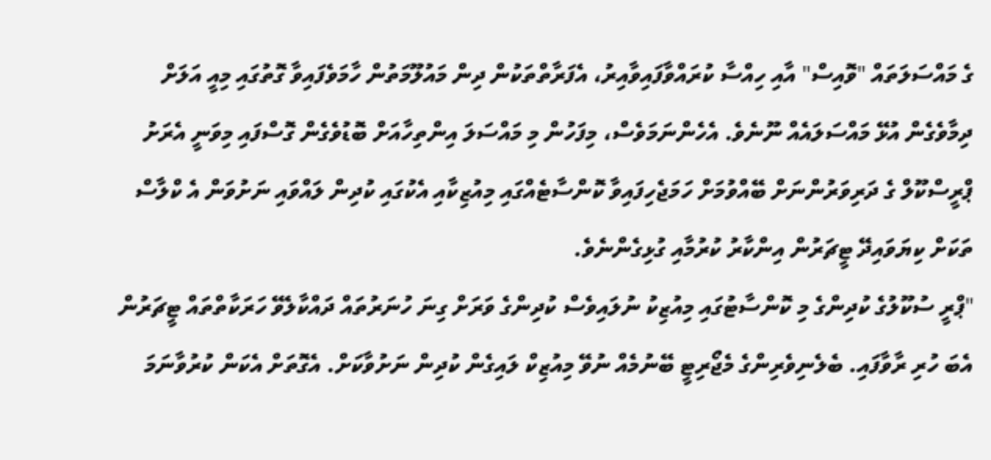ގެ މައްސަލަތައް "ވޮއިސް" އާއި ހިއްސާ ކުރައްވާފައިވާއިރު، އެފަރާތްތަކުން ދިން މައުލޫމަތުން ހާމަވެފައިވާ ގޮތުގައި މިއީ އަލަށް ދިމާވެގެން އުޅޭ މައްސަލައެއް ނޫނެވެ. އެހެންނަމަވެސް، މިފަހުން މި މައްސަލަ އިންތިހާއަށް ބޮޑުވެގެން ގޮސްފައި މިވަނީ އެރަށު ޕްރީސްކޫލް ގެ ދަރިވަރުންނަށް ބޭއްވުމަށް ހަމަޖެހިފައިވާ ކޮންސާޓެއްގައި މިއުޒިކާއި އެކުގައި ކުދިން ލައްވައި ނަށުވަން އެ ކްލާސް ތަކަށް ކިޔަވައިދޭ ޓީޗަރުން އިންކާރު ކުރުމާއި ގުޅިގެންނެވެ.
"ޕްރީ ސުކޫލުގެ ކުދިންގެ މި ކޮންސާޓުގައި މިއުޒިކު ނުލައިވެސް ކުދިންގެ ވަރަށް ގިނަ ހުނަރުތައް ދައްކާލެވޭ ހަރަކާތްތައް ޓީޗަރުން އެބަ ހުރި ރާވާފައި. ބެލެނިވެރިންގެ މެޖޯރިޓީ ބޭނުމެއް ނުވޭ މިއުޒިކް ލައިގެން ކުދިން ނަށުވާކަށް. އެގޮތަށް އެކަން ކުރުވާނަމަ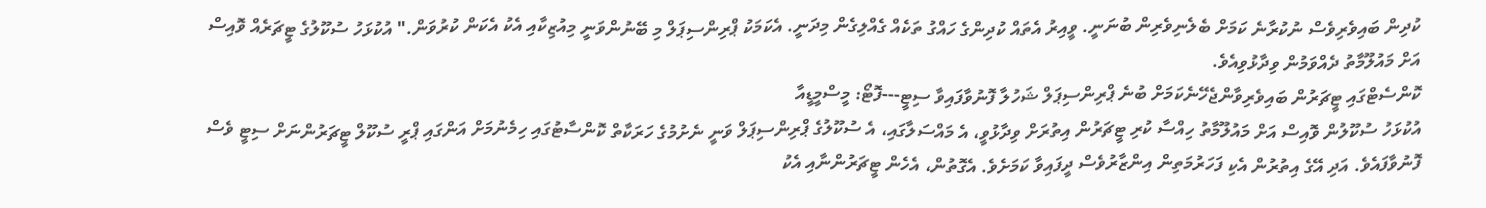ކުދިން ބައިވެރިވެސް ނުކުރާނެ ކަމަށް ބެލެނިވެރިން ބުނަނީ. ވީއިރު އެތައް ކުދިންގެ ހައްގު ތަކެއް ގެއްލިގެން މިދަނީ. އެކަމަކު ޕްރިންސިޕަލް މި ބޭނުންވަނީ މިއުޒިކާއި އެކު އެކަން ކުރުވަން." އުކުޅަހު ސުކޫލުގެ ޓީޗަރެއް ވޮއިސް އަށް މައުލޫމާތު ދެއްވަމުން ވިދާޅުވިއެވެ.
ކޮންސެޓްގައި ޓީޗަރުން ބައިވެރިވާންޖެހޭނެކަމަށް ބުނެ ޕްރިންސިޕަލް ޝަހުލާ ފޮނުވާފައިވާ ސިޓީ---ފޮޓޯ: މީސްމީޑީއާ
އުކުޅަހު ސުކޫލުން ވޮއިސް އަށް މައުލޫމާތު ހިއްސާ ކުރި ޓީޗަރުން އިތުރަށް ވިދާޅުވީ، އެ މައްސަލާގައި، އެ ސުކޫލުގެ ޕްރިންސިޕަލް ވަނީ ނެށުމުގެ ހަރަކާތް ކޮންސާޓުގައި ހިމެނުމަށް އަންގައި ޕްރީ ސުކޫލް ޓީޗަރުންނަށް ސިޓީ ވެސް ފޮނުވާފައެވެ. އަދި އޭގެ އިތުރުން އެކި ފަހަރުމަތިން އިންޒާރުވެސް ދީފައިވާ ކަމަށެވެ. އެގޮތުން، އެހެން ޓީޗަރުންނާއި އެކު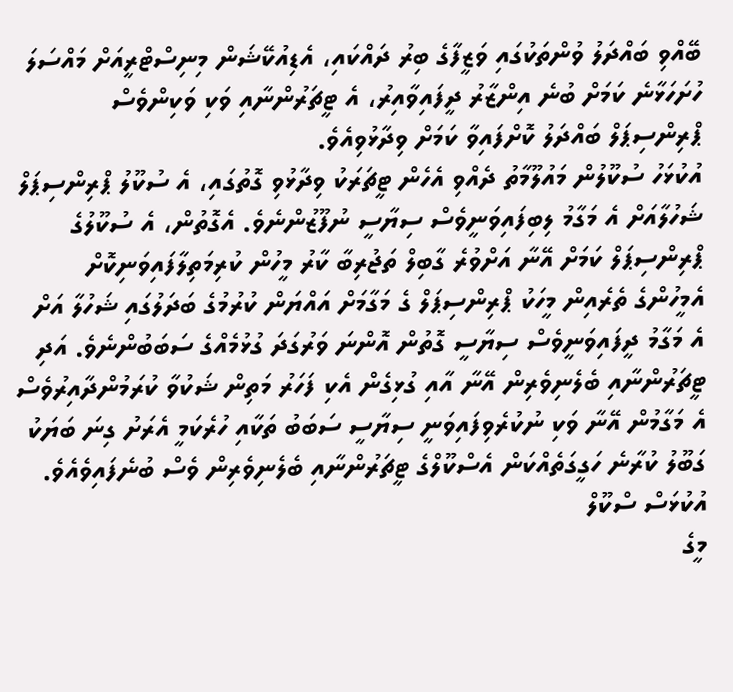ބޭއްވި ބައްދަލު ވުންތަކުގައި ވަޒީފާގެ ބިރު ދައްކައި، އެޑިއުކޭޝަން މިނިސްޓްރީއަށް މައްސަލަ ހުށަހަޅާނެ ކަމަށް ބުނެ އިންޒާރު ދީފައިވާއިރު، އެ ޓީޗަރުންނާއި ވަކި ވަކިންވެސް ޕްރިންސިޕަލް ބައްދަލު ކޮށްފައިވާ ކަމަށް ވިދާޅުވިއެވެ.
އުކުޅަހު ސުކޫލުން މައުލޫމާތު ދެއްވި އެހެން ޓީޗަރަކު ވިދާޅުވި ގޮތުގައި، އެ ސުކޫލު ޕްރިންސިޕަލް ޝަހުލާއަށް އެ މަގާމު ލިބިފައިވަނީވެސް ސިޔާސީ ނުފޫޒުންނެވެ. އެގޮތުން، އެ ސުކޫލުގެ ޕްރިންސިޕަލް ކަމަށް އޭނާ އަށްވުރެ ގާބިލް ތަޖުރިބާ ކާރު މީހުން ކުރިމަތިލާފައިވަނިކޮށް އެމީހުންގެ ތެރެއިން މީހަކު ޕްރިންސިޕަލް ގެ މަގާމަށް އައްޔަން ކުރުމުގެ ބަދަލުގައި ޝަހުލާ އަށް އެ މަގާމު ދީފައިވަނީވެސް ސިޔާސީ ގޮތުން އޮންނަ ވަރުގަދަ ގުޅުމެއްގެ ސަބަބުންނެވެ. އަދި ޓީޗަރުންނާއި ބެލެނިވެރިން އޭނާ އާއި ގުޅިގެން އެކި ފަހަރު މަތިން ޝަކުވާ ކުރަމުންދާއިރުވެސް އެ މަގާމުން އޭނާ ވަކި ނުކުރެވިފައިވަނީ ސިޔާސީ ސަބަބު ތަކާއި ހުރެކަމީ އެރަށު ގިނަ ބަޔަކު ގަބޫލު ކުރާނެ ހަގީގަތެއްކަން އެސްކޫލްގެ ޓީޗަރުންނާއި ބެލެނިވެރިން ވެސް ބުނެފައިވެއެވެ.
އުކުޅަސް ސްކޫލް
މީގެ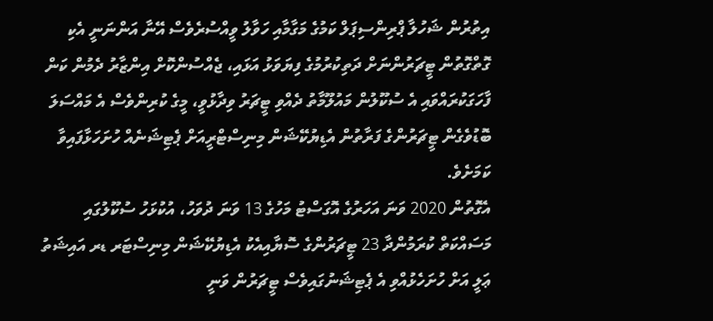އިތުރުން ޝަހުލާ ޕްރިންސިޕަލް ކަމުގެ މަގާމާއި ހަވާލު ވީއްސުރެވެސް އޭނާ އަންނަނީ އެކި ގޮތްގޮތުން ޓީޗަރުންނަށް ދަތިކުރުމުގެ ފިޔަވަޅު އަޅައި، ޖެއްސުންކޮށް އިންޒާރު ދެމުން ކަން ފާހަގަކުރައްވައި އެ ސުކޫލުން މައުލޫމާތު ދެއްވި ޓީޗަރު ވިދާޅުވީ، މީގެ ކުރިންވެސް އެ މައްސަލަ ބޮޑުވެގެން ޓީޗަރުންގެ ފަރާތުން އެޑިޔުކޭޝަން މިނިސްޓްރީއަށް ޕެޓިޝަނެއް ހުށަހަޅާފައިވާ ކަމަށެވެ.
އެގޮތުން 2020 ވަނަ އަހަރުގެ އޮގަސްޓު މަހުގެ 13 ވަނަ ދުވަހު، އުކުޅަހު ސުކޫލުގައި މަސައްކަތް ކުރަމުންދާ 23 ޓީޗަރުންގެ ސޮޔާއިއެކު އެޑިޔުކޭޝަން މިނިސްޓަރ ޑރ އައިޝަތު ޢަލީ އަށް ހުށަހެޅުއްވި އެ ޕެޓިޝަނުގައިވެސް ޓީޗަރުން ވަނީ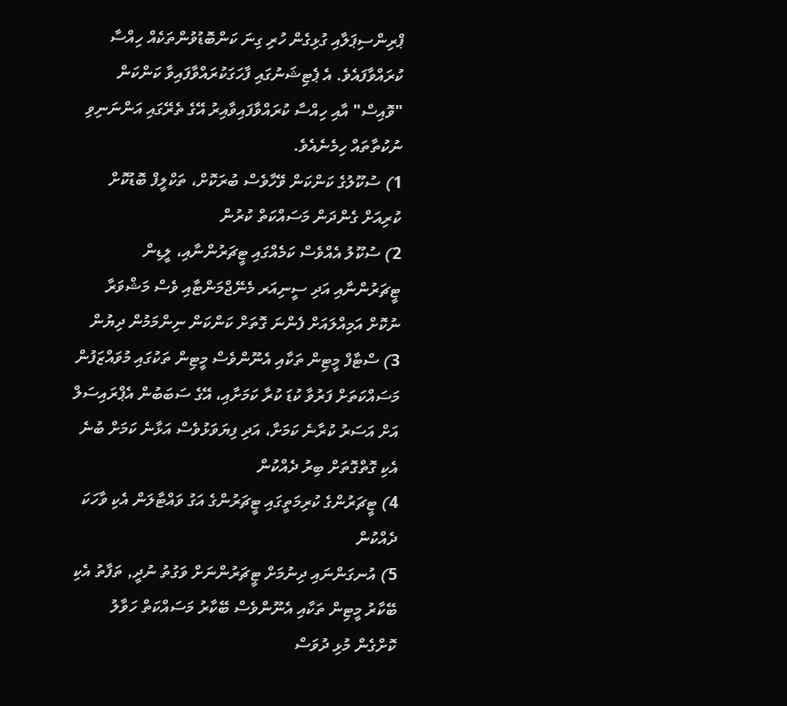ޕްރިންސިޕަލާއި ގުޅިގެން ހުރި ގިނަ ކަންބޮޑުވުންތަކެއް ހިއްސާ ކުރައްވާފައެވެ. އެ ޕެޓިޝަނުގައި ފާހަގަކުރައްވާފައިވާ ކަންކަން "ވޮއިސް" އާއި ހިއްސާ ކުރައްވާފައިވާއިރު އޭގެ ތެރޭގައި އަންނަނިވި ނުކުތާތައް ހިމެނެއެވެ.
1) ސުކޫލުގެ ކަންކަން ވޭހާވެސް ބުރަކޮށް، ތަކްލީފް ބޮޑުކޮށް ކުރިއަށް ގެންދަން މަސައްކަތް ކުރުން
2) ސުކޫލު އެއްވެސް ކަމެއްގައި ޓީޗަރުންނާއި، ލީޑިން ޓީޗަރުންނާއި އަދި ސީނިއަރ މެނޭޖްމަންޓާއި ވެސް މަޝްވަރާ ނުކޮށް އަމިއްލައަށް ފެންނަ ގޮތަށް ކަންކަން ނިންމަމުން ދިޔުން
3) ސްޓާފް މީޓިން ތަކާއި އެނޫންވެސް މީޓިން ތަކުގައި މުވައްޒަފުން މަސައްކަތަށް ފަރުވާ ކުޑަ ކުރާ ކަމަށާއި، އޭގެ ސަބަބުން އެޕްރައިސަލް އަށް އަސަރު ކުރާނެ ކަމަށާ، އަދި ފިޔަވަޅުވެސް އަޅާނެ ކަމަށް ބުނެ އެކި ގޮތްގޮތަށް ބިރު ދެއްކުން
4) ޓީޗަރުންގެ ކުރިމަތީގައި ޓީޗަރުންގެ އަގު ވައްޓާލަން އެކި ވާހަކަ ދެއްކުން
5) އުނގަންނައި ދިނުމަށް ޓީޗަރުންނަށް ވަގުތު ނުދީ, ތަފާތު އެކި ބޭކާރު މީޓިން ތަކާއި އެނޫންވެސް ބޭކާރު މަސައްކަތް ހަވާލު ކޮށްގެން މުޅި ދުވަސް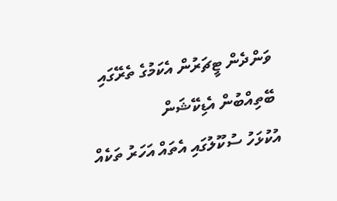ވަންދެން ޓީޗަރުން އެކަމުގެ ތެރޭގައި ބޭތިއްބުން އެޑިކޭޝަން
އުކުޅަހު ސުކޫލުގައި އެތައް އަހަރު ތަކެއް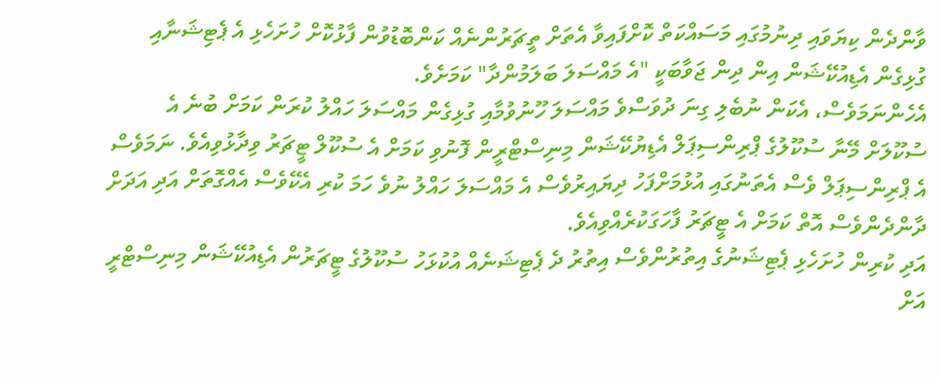ވާންދެން ކިޔަވައި ދިނުމުގައި މަސައްކަތް ކޮށްފައިވާ އެތަށް ތީޗަރުންނެއް ކަންބޮޑުވުން ފާޅުކޮށް ހުށަހެޅި އެ ޕެޓިޝަނާއި ގުޅިގެން އެޑިއުކޭޝަން އިން ދިން ޖަވާބަކީ "އެ މައްސަލަ ބަލަމުންދާ" ކަމަށެވެ.
އެހެންނަމަވެސް، އެކަން ނުބެލި ގިނަ ދުވަސްވެ މައްސަލަ ހޫނުވުމާއި ގުޅިގެން މައްސަލަ ހައްލު ކުރަން ކަމަށް ބުނެ އެ ސުކޫލަށް މޭނާ ސުކޫލުގެ ޕްރިންސިޕަލް އެޑިޔުކޭޝަން މިނިސްޓްރީން ފޮނުވި ކަމަށް އެ ސުކޫލް ޓީޗަރު ވިދާޅުވިއެވެ. ނަމަވެސް އެ ޕްރިންސިޕަލް ވެސް އެތަނުގައި އުޅުމަށްފަހު ދިޔައިރުވެސް އެ މައްސަލަ ހައްލު ނުވެ ހަމަ ކުރި އެކޭވެސް އެއްގޮތަށް އަދި އަދަށް ދާންދެންވެސް އޮތް ކަމަށް އެ ޓީޗަރު ފާހަގަކުރެއްވިއެވެ.
އަދި ކުރިން ހުށަހެޅި ޕެޓިޝަނުގެ އިތުރުންވެސް އިތުރު ދެ ޕެޓިޝަނެއް އުކުޅަހު ސުކޫލުގެ ޓީޗަރުން އެޑިއުކޭޝަން މިނިސްޓްރީ އަށް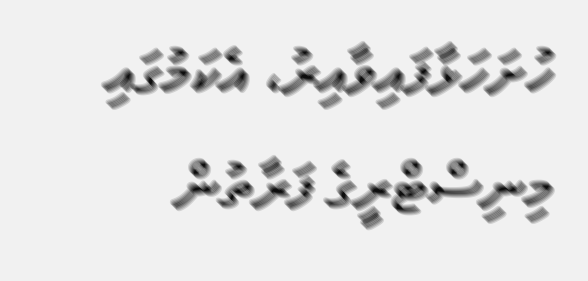ހުށަހަޅާފައިވާއިރު، އެކަމުގައި މިނިސްޓްރީގެ ފަރާތުން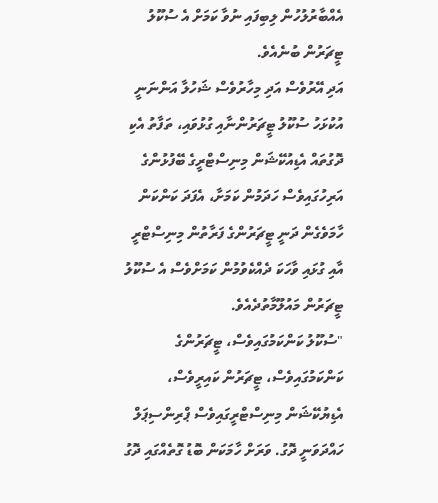އެއްބާރުލުހުން ލިބިފައި ނުވާ ކަމަށް އެ ސުކޫލު ޓީޗަރުން ބުނެއެވެ.
އަދި އޭރުވެސް އަދި މިހާރުވެސް ޝަހުލާ އަންނަނީ އުކުޅަހު ސުކޫލު ޓީޗަރުންނާއި ގުޅުވައި، ތަފާތު އެކި ދޮގުތައް އެޑިއުކޭޝަން މިނިސްޓްރީގެ ބޭފުޅުންގެ އަރިހުގައިވެސް ހަދަމުން ކަމަށާ، އެފަދަ ކަންކަން ހާމަވެގެން ދަނީ ޓީޗަރުންގެ ފަރާތުން މިނިސްޓްރީ އާއި ގުޅައި ވާހަކަ ދެއްކެވުމުން ކަމަށްވެސް އެ ސުކޫލު ޓީޗަރުން މައުލޫމާތުދެއެވެ.
"ސުކޫލު ކަންކަމުގައިވެސް، ޓީޗަރުންގެ ކަންކަމުގައިވެސް، ޓީޗަރުން ކައިރީވެސް، އެޑިޔުކޭޝަން މިނިސްޓްރީގައިވެސް ޕްރިންސިޕަލް ހައްދަވަނީ ދޮގު. ވަރަށް ހާމަކަން ބޮޑު ގޮތެއްގައި ދޮގު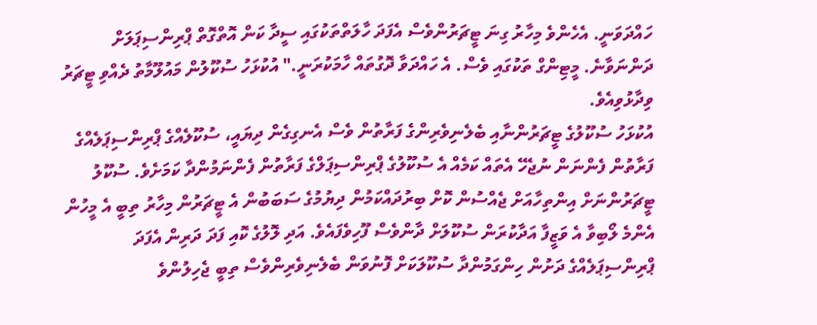ހައްދަވަނީ. އެހެންވެ މިހާރު ގިނަ ޓީޗަރުންވެސް އެފަދަ ހާލަތްތަކުގައި ސީދާ ކަން އޮތްގޮތް ޕްރިންސިޕަލަށް ދަންނަވާނެ. މީޓިންގް ތަކުގައި ވެސް. އެ ހައްދަވާ ދޮގުތައް ހާމަކުރަނީ." އުކުޅަހު ސުކޫލުން މައުލޫމާތު ދެއްވި ޓީޗަރު ވިދާޅުވިއެވެ.
އުކުޅަހު ސުކޫލުގެ ޓީޗަރުންނާއި ބެލެނިވެރިންގެ ފަރާތުން ވެސް އެނގިގެން ދިޔައީ، ސުކޫލެއްގެ ޕްރިންސިޕަލެއްގެ ފަރާތުން ފެންނަން ނުޖެހޭ އެތައް ކަމެއް އެ ސުކޫލުގެ ޕްރިންސިޕަލްގެ ފަރާތުން ފެންނަމުންދާ ކަމަށެވެ. ސުކޫލު ޓީޗަރުންނަށް އިންތިހާއަށް ޖެއްސުން ކޮށް ބިރުދައްކަމުން ދިޔުމުގެ ސަބަބުން އެ ޓީޗަރުން މިހާރު ތިބީ އެ މީހުން އެންމެ ލޯބިވާ އެ ވަޒީފާ އަދާކުރަން ސުކޫލަށް ދާންވެސް ފޫހިވެފައެވެ. އަދި ލޮލުގެ ކޮއި ފަދަ ދަރިން އެފަދަ ޕްރިންސިޕަލެއްގެ ދަށުން ހިންގަމުންދާ ސުކޫލަކަށް ފޮނުވަން ބެލެނިވެރިންވެސް ތިބީ ޖެހިލުންވެ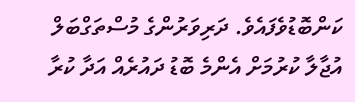ކަންބޮޑުވެފައެވެ. ދަރިވަރުންގެ މުސްތަގްބަލް އުޖާލާ ކުރުމަށް އެންމެ ބޮޑު ދައުރެއް އަދާ ކުރާ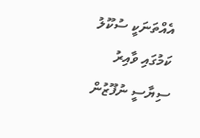އެއްތަނަކީ ސުކޫލު ކަމުގައި ވާއިރު ސިޔާސީ ނުފޫޒުން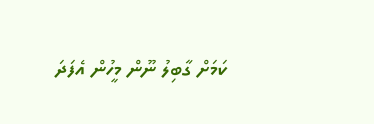ކަމަށް ގާބިލު ނޫން މީހުން އެފަދަ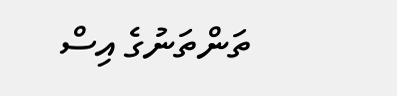ތަންތަނުގެ އިސް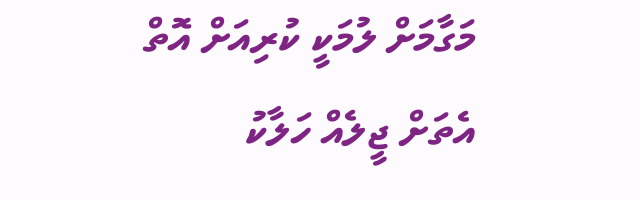މަގާމަށް ލުމަކީ ކުރިއަށް އޮތް އެތަށް ޖީލެއް ހަލާކު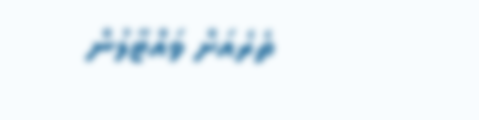ތެރެއަށް ވައްޓާލުން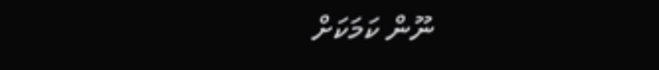ނޫން ކަމަކަށް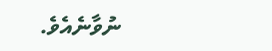ނުވާނެއެވެ.